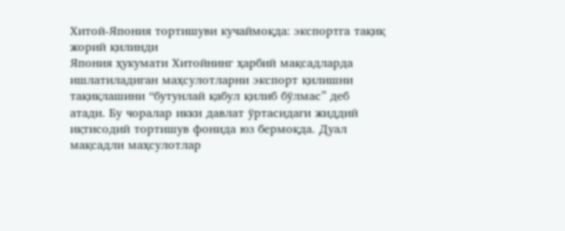Хитой-Япония тортишуви кучаймоқда: экспортга тақиқ жорий қилинди
Япония ҳукумати Хитойнинг ҳарбий мақсадларда ишлатиладиган маҳсулотларни экспорт қилишни тақиқлашини “бутунлай қабул қилиб бўлмас” деб атади. Бу чоралар икки давлат ўртасидаги жиддий иқтисодий тортишув фонида юз бермоқда. Дуал мақсадли маҳсулотлар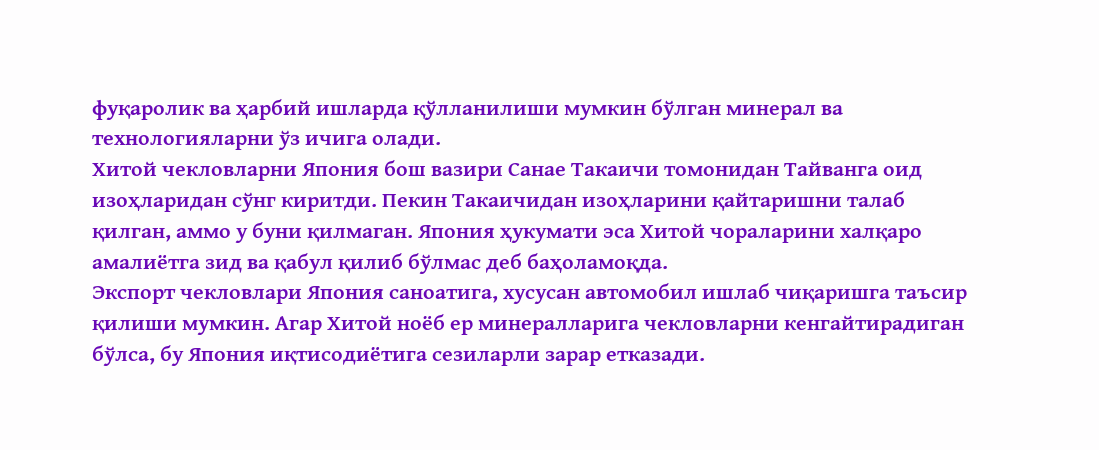фуқаролик ва ҳарбий ишларда қўлланилиши мумкин бўлган минерал ва технологияларни ўз ичига олади.
Хитой чекловларни Япония бош вазири Санае Такаичи томонидан Тайванга оид изоҳларидан сўнг киритди. Пекин Такаичидан изоҳларини қайтаришни талаб қилган, аммо у буни қилмаган. Япония ҳукумати эса Хитой чораларини халқаро амалиётга зид ва қабул қилиб бўлмас деб баҳоламоқда.
Экспорт чекловлари Япония саноатига, хусусан автомобил ишлаб чиқаришга таъсир қилиши мумкин. Агар Хитой ноёб ер минералларига чекловларни кенгайтирадиган бўлса, бу Япония иқтисодиётига сезиларли зарар етказади.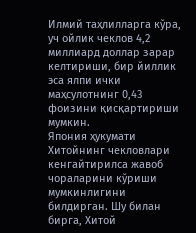Илмий таҳлилларга кўра, уч ойлик чеклов 4,2 миллиард доллар зарар келтириши, бир йиллик эса ялпи ички маҳсулотнинг 0,43 фоизини қисқартириши мумкин.
Япония ҳукумати Хитойнинг чекловлари кенгайтирилса жавоб чораларини кўриши мумкинлигини билдирган. Шу билан бирга, Хитой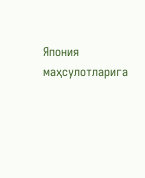Япония маҳсулотларига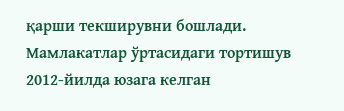қарши текширувни бошлади. Мамлакатлар ўртасидаги тортишув 2012-йилда юзага келган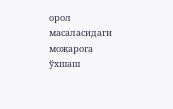орол масаласидаги можарога ўхшаш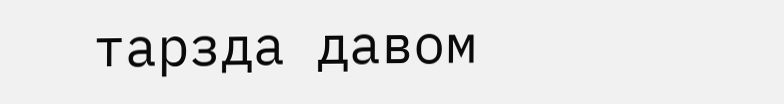тарзда давом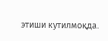этиши кутилмоқда.